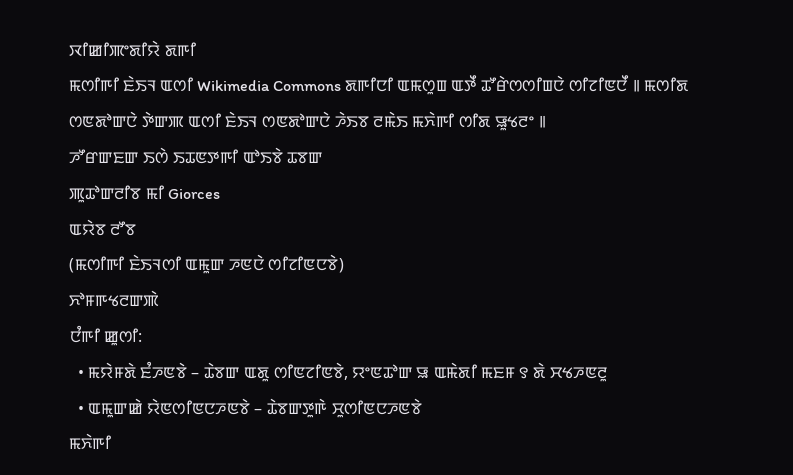ꯋꯤꯀꯤꯄꯦꯗꯤꯌꯥ ꯗꯒꯤ
ꯃꯁꯤꯒꯤ ꯐꯥꯏꯜ ꯑꯁꯤ Wikimedia Commons ꯗꯒꯤꯅꯤ ꯑꯃꯁꯨꯡ ꯑꯇꯩ ꯊꯧꯔꯥꯁꯁꯤꯡꯅꯥ ꯁꯤꯖꯤꯟꯅꯩ ꯫ ꯃꯁꯤꯗ ꯁꯟꯗꯣꯛꯅꯥ ꯇꯥꯛꯄ ꯑꯁꯤ ꯐꯥꯏꯜ ꯁꯟꯗꯣꯛꯅꯥ ꯍꯥꯏꯕ ꯂꯃꯥꯏ ꯃꯈꯥꯒꯤ ꯁꯤꯗ ꯎꯨꯠꯂꯦ ꯫
ꯍꯧꯔꯛꯐꯛ ꯏꯁꯥ ꯏꯊꯟꯇꯒꯤ ꯑꯣꯏꯕꯥ ꯊꯕꯛ
ꯄꯨꯊꯣꯛꯂꯤꯕ ꯃꯤ Giorces
ꯑꯌꯥꯕ ꯂꯧꯕ
(ꯃꯁꯤꯒꯤ ꯐꯥꯏꯜꯁꯤ ꯑꯃꯨꯛ ꯍꯟꯅꯥ ꯁꯤꯖꯤꯟꯅꯕꯥ)
ꯈꯣꯝꯒꯠꯂꯛꯄꯥ
ꯅꯪꯒꯤ ꯀꯨꯁꯤ:
  • ꯃꯌꯥꯝꯗꯥ ꯐꯪꯍꯟꯕꯥ – ꯊꯥꯕꯛ ꯑꯗꯨ ꯁꯤꯟꯖꯤꯟꯕꯥ, ꯌꯦꯟꯊꯣꯛ ꯎ ꯑꯃꯥꯗꯤ ꯃꯐꯝ ꯱ ꯗꯥ ꯆꯠꯍꯟꯂꯨ
  • ꯑꯃꯨꯛꯀꯥ ꯌꯥꯟꯁꯤꯟꯅꯍꯟꯕꯥ – ꯊꯥꯕꯛꯇꯨꯒꯥ ꯆꯨꯁꯤꯟꯅꯍꯟꯕꯥ
ꯃꯈꯥꯒꯤ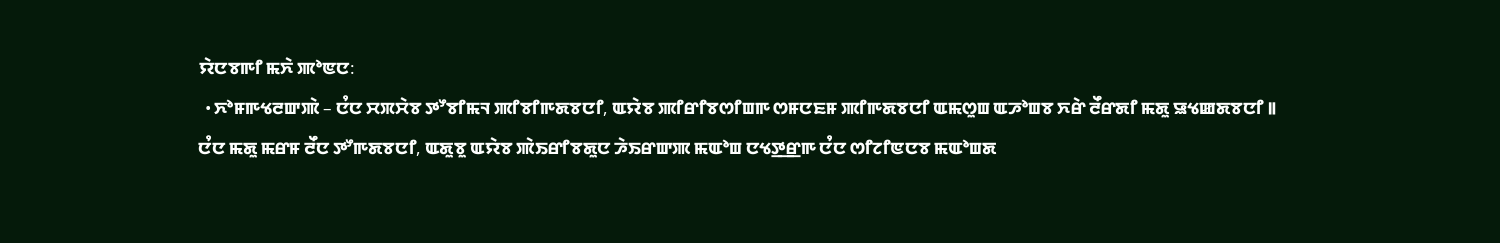ꯌꯥꯅꯕꯒꯤ ꯃꯈꯥ ꯄꯣꯟꯅ:
  • ꯈꯣꯝꯒꯠꯂꯛꯄꯥ – ꯅꯪꯅ ꯆꯞꯆꯥꯕ ꯇꯧꯕꯤꯃꯜ ꯄꯤꯕꯤꯒꯗꯕꯅꯤ, ꯑꯌꯥꯕ ꯄꯤꯔꯤꯕꯁꯤꯡꯒ ꯁꯝꯅꯐꯝ ꯄꯤꯒꯗꯕꯅꯤ ꯑꯃꯁꯨꯡ ꯑꯍꯣꯡꯕ ꯈꯔꯥ ꯂꯩꯔꯗꯤ ꯃꯗꯨ ꯎꯠꯀꯗꯕꯅꯤ ꯫ ꯅꯪꯅ ꯃꯗꯨ ꯃꯔꯝ ꯂꯩꯅ ꯇꯧꯒꯗꯕꯅꯤ, ꯑꯗꯨꯕꯨ ꯑꯌꯥꯕ ꯄꯥꯏꯔꯤꯕꯗꯨꯅ ꯍꯥꯏꯔꯛꯄ ꯃꯑꯣꯡ ꯅꯠꯇ꯭ꯔꯒ ꯅꯪꯅ ꯁꯤꯖꯤꯟꯅꯕ ꯃꯑꯣꯡꯗ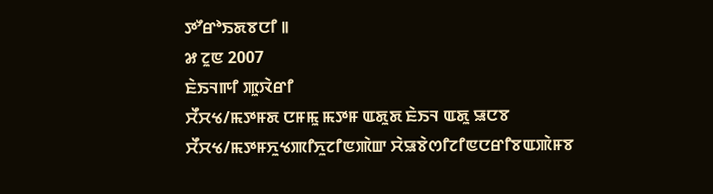ꯇꯧꯔꯣꯏꯗꯕꯅꯤ ꯫
꯷ ꯖꯨꯟ 2007
ꯐꯥꯏꯜꯒꯤ ꯄꯨꯋꯥꯔꯤ
ꯆꯩꯆꯠ/ꯃꯇꯝꯗ ꯅꯝꯃꯨ ꯃꯇꯝ ꯑꯗꯨꯗ ꯐꯥꯏꯜ ꯑꯗꯨ ꯎꯅꯕ
ꯆꯩꯆꯠ/ꯃꯇꯝꯈꯨꯠꯄꯤꯈꯨꯖꯤꯟꯄꯥꯛ ꯆꯥꯎꯕꯥꯁꯤꯖꯤꯟꯅꯔꯤꯕꯑꯄꯥꯝꯕ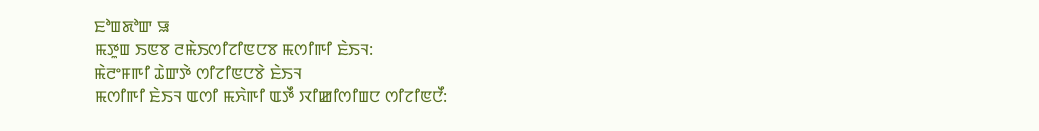ꯐꯣꯡꯗꯣꯛ ꯎ
ꯃꯇꯨꯡ ꯏꯟꯕ ꯂꯃꯥꯏꯁꯤꯖꯤꯟꯅꯕ ꯃꯁꯤꯒꯤ ꯐꯥꯏꯜ:
ꯃꯥꯂꯦꯝꯒꯤ ꯊꯥꯛꯇꯥ ꯁꯤꯖꯤꯟꯅꯕꯥ ꯐꯥꯏꯜ
ꯃꯁꯤꯒꯤ ꯐꯥꯏꯜ ꯑꯁꯤ ꯃꯈꯥꯒꯤ ꯑꯇꯩ ꯋꯤꯀꯤꯁꯤꯡꯅ ꯁꯤꯖꯤꯟꯅꯩ: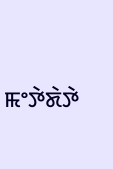ꯃꯦꯇꯥꯗꯥꯇꯥ